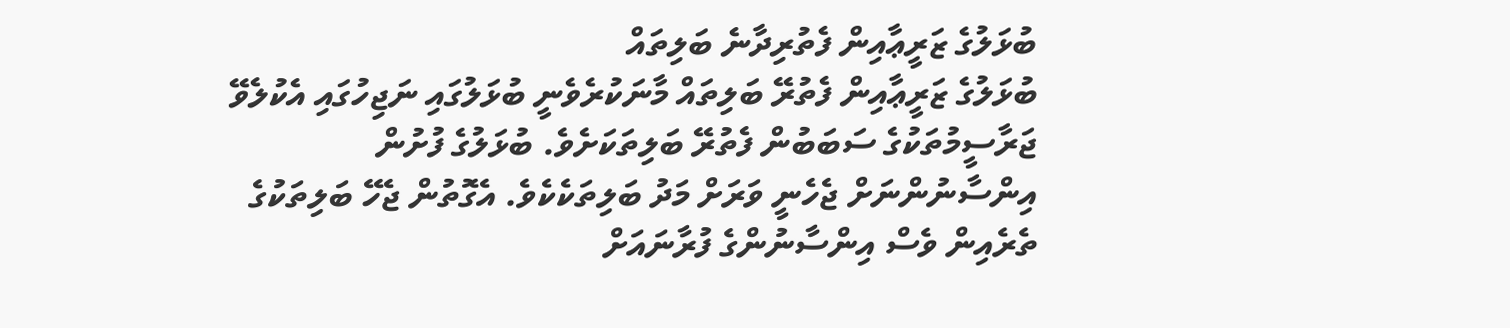ބުޅަލުގެ ޒަރީޢާއިން ފެތުރިދާނެ ބަލިތައް
ބުޅަލުގެ ޒަރީޢާއިން ފެތުރޭ ބަލިތައް މާނަކުރެވެނީ ބުޅަލުގައި ނަޖިހުގައި އެކުލެވޭ ޖަރާސީމުތަކުގެ ސަބަބުން ފެތުރޭ ބަލިތަކަށެވެ. ބުޅަލުގެ ފުށުން އިންސާނުންނަށް ޖެހެނީ ވަރަށް މަދު ބަލިތަކެކެވެ. އެގޮތުން ޖެހޭ ބަލިތަކުގެ ތެރެއިން ވެސް އިންސާނުންގެ ފުރާނައަށް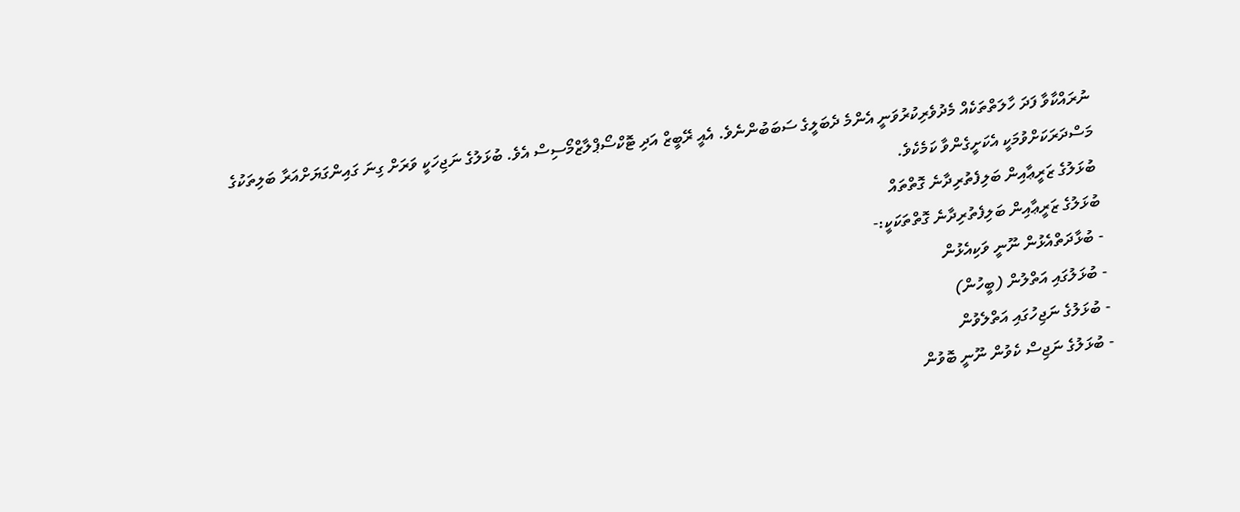ނުރައްކާވާ ފަދަ ހާލަތްތަކެއް މެދުވެރިކުރުވަނީ އެންމެ ދެބަލީގެ ސަބަބުންނެވެ. އެއީ ރޭބީޒް އަދި ޓޮކްސޯޕްލާޒްމޯސިސް އެވެ. ބުޅަލުގެ ނަޖިހަކީ ވަރަށް ގިނަ ގައިންގަޔަށްއަރާ ބަލިތަކުގެ މަސްދަރަކަށްވުމަކީ އެކަށީގެންވާ ކަމެކެވެ.
ބުޅަލުގެ ޒަރީޢާއިން ބަލިފެތުރިދާނެ ގޮތްތައް
ބުޅަލުގެ ޒަރީޢާއިން ބަލިފެތުރިދާނެ ގޮތްތަކަކީ:-
- ބުޅާދަތްއެޅުން ނޫނީ ވަކިއެޅުން
- ބުޅަލުގައި އަތްލުން (ބީހުން)
- ބުޅަލުގެ ނަޖިހުގައި އަތްލެވުން
- ބުޅަލުގެ ނަޖިސް ކެވުން ނޫނީ ބޮވުން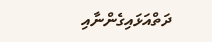ދަތްއަޅައިގެންނާއި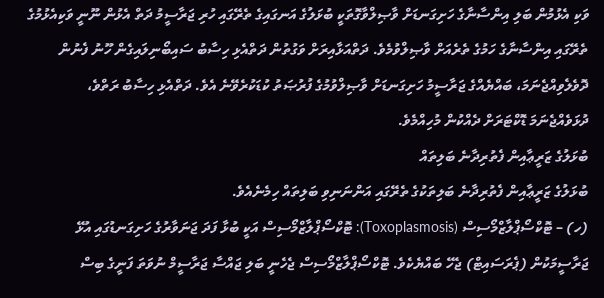ވަކި އެޅުމުން ބަލި އިންސާނާގެ ހަށިގަނޑަށް ވާޞިލްވާގޮތަކީ ބުޅަލުގެ އަނގައިގެ ތެރޭގައި ހުރި ޖަރާސީމު ދަތް އެޅުން ނޫނީ ވަކިއެޅުމުގެ ތެރޭގައި އިންސާނާގެ ހަމުގެ ތެރެއަށް ވާޞިލްވުމެވެ. ދަތްއަޅާއިރަށް ވަގުތުން ދަތްއެޅި ހިސާބު ސައިބޯނިލައިގެން ހޫނު ފެނުން ދޮވެލެވިއްޖެނަމަ، ބައްޔެއްގެ ޖަރާސީމު ހަށިގަނޑަށް ވާޞިލްވުމުގެ ފުރުޞަތު ކުޑަކުރެވޭނެ އެވެ. ދަތްއެޅި ހިސާބު ރަތްވެ، ދުޅަވެއްޖެނަމަ ޑޮކްޓަރަށް ދެއްކުން މުހިއްމެވެ.
ބުޅަލުގެ ޒަރީޢާއިން ފެތުރިދާނެ ބަލިތައް
ބުޅަލުގެ ޒަރީޢާއިން ފެތުރިދާނެ ބަލިތަކުގެ ތެރޭގައި އަންނަނިވި ބަލިތައް ހިމެނެއެވެ.
(ހ) – ޓޮކްސޯޕްލާޒްމޯސިސް (Toxoplasmosis): ޓޮކްސޯޕްލާޒްމޯސިސް އަކީ ބުޅާ ފަދަ ޖަނަވާރުގެ ހަށިގަނޑުގައި އުޅޭ ޖަރާސީމަކުން (ޕެރަސައިޓް) ޖެހޭ ބައްޔެކެވެ. ޓޮކްސޯޕްލާޒްމޯސިސް ޖެހެނީ ބަލި ޖައްސާ ޖަރާސީމް ނުވަތަ ފަނީގެ ބިސް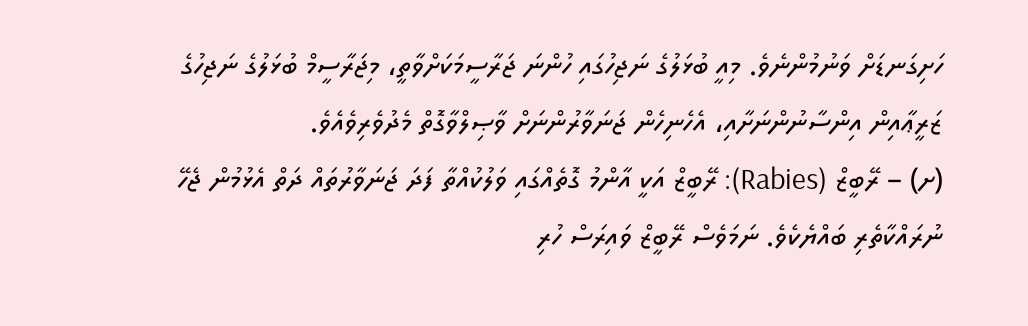ހަށިގަނޑަށް ވަނުމުންނެވެ. މިއީ ބުޅަލުގެ ނަޖިހުގައި ހުންނަ ޖަރާސީމަކަށްވާތީ، މިޖަރާސީމް ބުޅަލުގެ ނަޖިހުގެ ޒަރީޢާއިން އިންސާނުންނަށާއި، އެހެނިހެން ޖަނަވާރުންނަށް ވާޞިލްވާގޮތް މެދުވެރިވެއެވެ.
(ށ) – ރޭބީޒް (Rabies): ރޭބީޒް އަކީ އާންމު ގޮތެއްގައި ވަލުކުއްތާ ފަދަ ޖަނަވާރުތައް ދަތް އެޅުމުން ޖެހޭ ނުރައްކާތެރި ބައްޔެކެވެ. ނަމަވެސް ރޭބީޒް ވައިރަސް ހުރި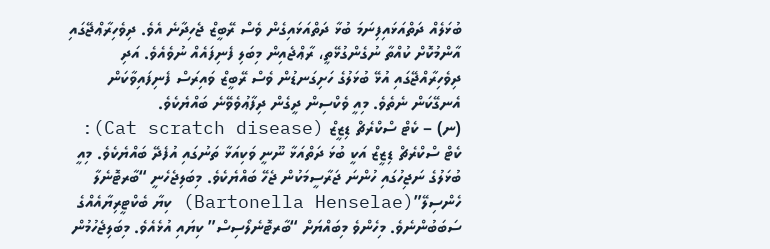ބުޅަލެއް ދަތްއަޅައިފިނަމަ ބުޅާ ދަތްއަޅައިގެން ވެސް ރޭބީޒް ޖެހިދާނެ އެވެ. ދިވެހިރާޢްޖޭގައި އާންމުކޮށް ކުއްތާ ނުގެންގުޅޭތީ، ރާޢްޖެއިން މިބަލި ފެނިފައެއް ނުވެއެވެ. އަދި ދިވެހިރާއްޖޭގައި އުޅޭ ބުޅަލުގެ ހަށިގަނޑުން ވެސް ރޭބީޒް ވައިރަސް ފެނިފައިވާކަން އެނގޭކަން ނެތެވެ. މިއީ ވެކްސިން ދީގެން ދިފާޢުވެވޭނެ ބައްޔެކެވެ.
(ނ) – ކެޓް ސްކްރެޗް ޑިޒީޒް (Cat scratch disease): ކެޓް ސްކްރެޗް ޑިޒީޒް އަކީ ބުޅަ ދަތްއަޅާ ނޫނީ ވަކިއަޅާ ތަނުގައި އުފެދޭ ބައްޔެކެވެ. މިއީ ބުޅަލުގެ ނަޖިހުގައި ހުންނަ ޖަރާސީމަކުން ޖެހޭ ބައްޔެކެވެ. މިބަލިޖެހެނީ “ބާރޓޮނެލާ ހެންސިލޭ”(Bartonella Henselae) ކިޔާ ބެކްޓީރިޔާއެއްގެ ސަބަބުންނެވެ. މިހެންވެ މިބައްޔަށް “ބާރޓޮނެލޯސިސް” ކިޔައި އުޅެއެވެ. މިބަލިޖެހުމުން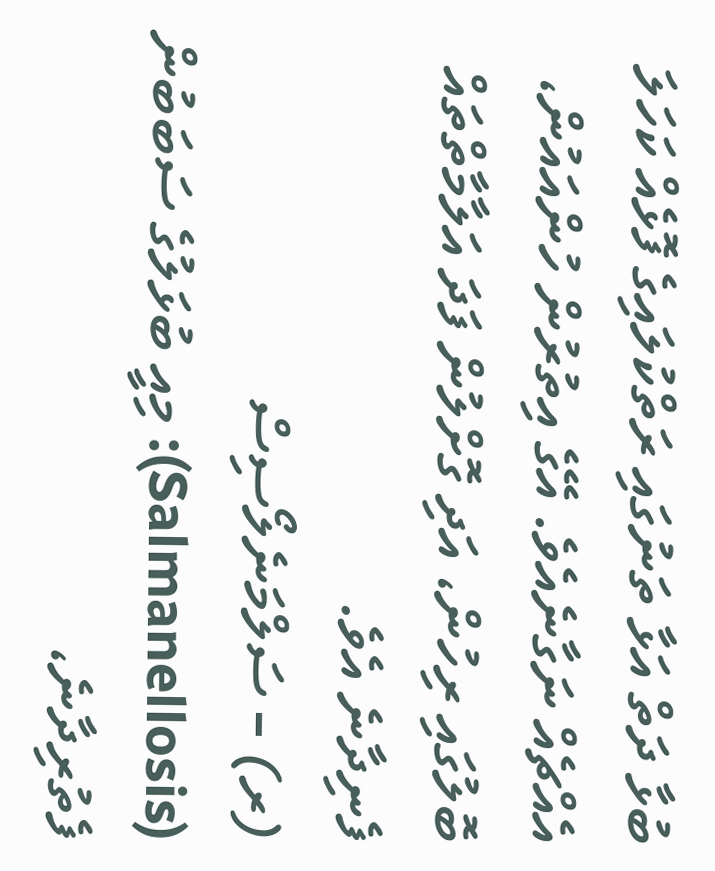ބުޅާ ދަތް އަޅާ ތަނުގައި ރަތްކުލައިގެ ފޮޅެއް ކަހަލަ އެއްޗެއް ނަގާނެއެވެ. އޭގެ އިތުރުން ހުންއައުން، ބޮލުގައި ރިހުން، އަދި ގޮށްލުން ފަދަ އަލާމާތްތައް ފެނިދާނެ އެވެ.
(ރ) – ސަލްމަނެލޯސިސް (Salmanellosis): މިއީ ބުޅަލުގެ ސަބަބުން ފެތުރިދާނެ،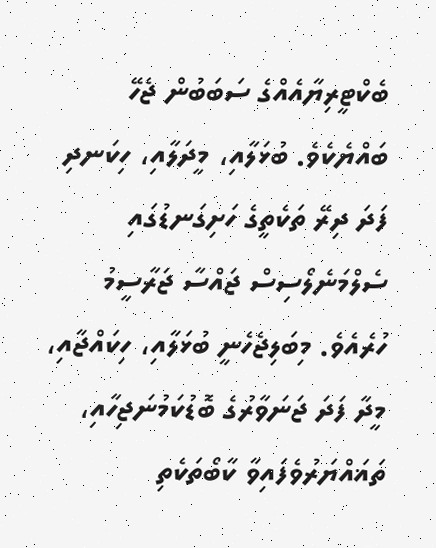ބެކްޓީރިޔާއެއްގެ ސަބަބުން ޖެހޭ ބައްޔެކެވެ. ބުޅަލާއި، މީދަލާއި، ހިކަނދި ފަދަ ދިރޭ ތަކެތީގެ ހަށިގަނޑުގައި ސެލްމަނެލޯސިސް ޖައްސާ ޖަރާސީމު ހުރެއެވެ. މިބަލިޖެހެނީ ބުޅަލާއި، ހިކައްޖާއި، މީދާ ފަދަ ޖަނަވާރުގެ ބޮޑުކަމުނަޖިހާއި، ތަޣައްޔަރުވެފައިވާ ކާބޯތަކެތި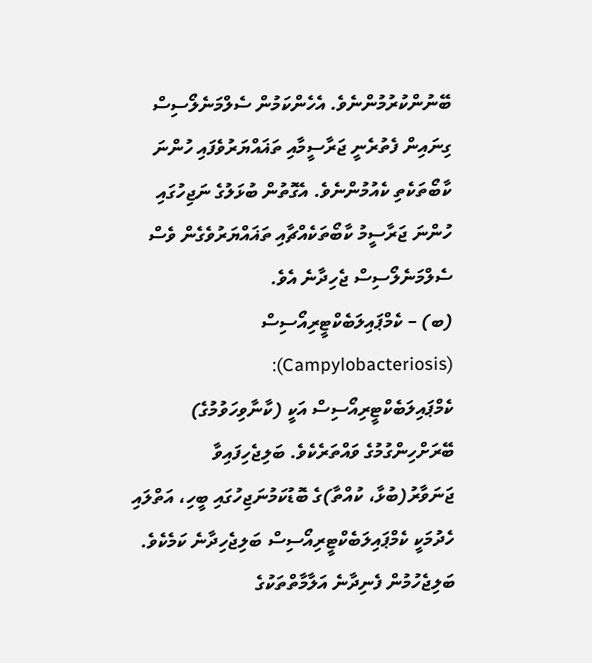ބޭނުންކުރުމުންނެވެ. އެހެންކަމުން ސެލްމަނެލޯސިސް ގިނައިން ފެތުރެނީ ޖަރާސީމާއި ތަޣައްޔަރުވެފައި ހުންނަ ކާބޯތަކެތި ކެއުމުންނެވެ. އެގޮތުން ބުޅަލުގެ ނަޖިހުގައި ހުންނަ ޖަރާސީމު ކާބޯތަކެއްޗާއި ތަޣައްޔަރުވެގެން ވެސް ސެލްމަނެލޯސިސް ޖެހިދާނެ އެވެ.
(ބ) – ކެމްޕައިލަބެކްޓީރިއޯސިސް (Campylobacteriosis): ކެމްޕައިލަބެކްޓީރިއޯސިސް އަކީ (ކާނާވިހަވުމުގެ) ބޭރަށްހިންގުމުގެ ވައްތަރެކެވެ. ބަލިޖެހިފައިވާ ޖަނަވާރު(ބުޅާ، ކުއްތާ)ގެ ބޮޑުކަމުނަޖިހުގައި ބީހި، އަތްލައި ހެދުމަކީ ކެމްޕައިލަބެކްޓީރިއޯސިސް ބަލިޖެހިދާނެ ކަމެކެވެ. ބަލިޖެހުމުން ފެނިދާނެ އަލާމާތްތަކުގެ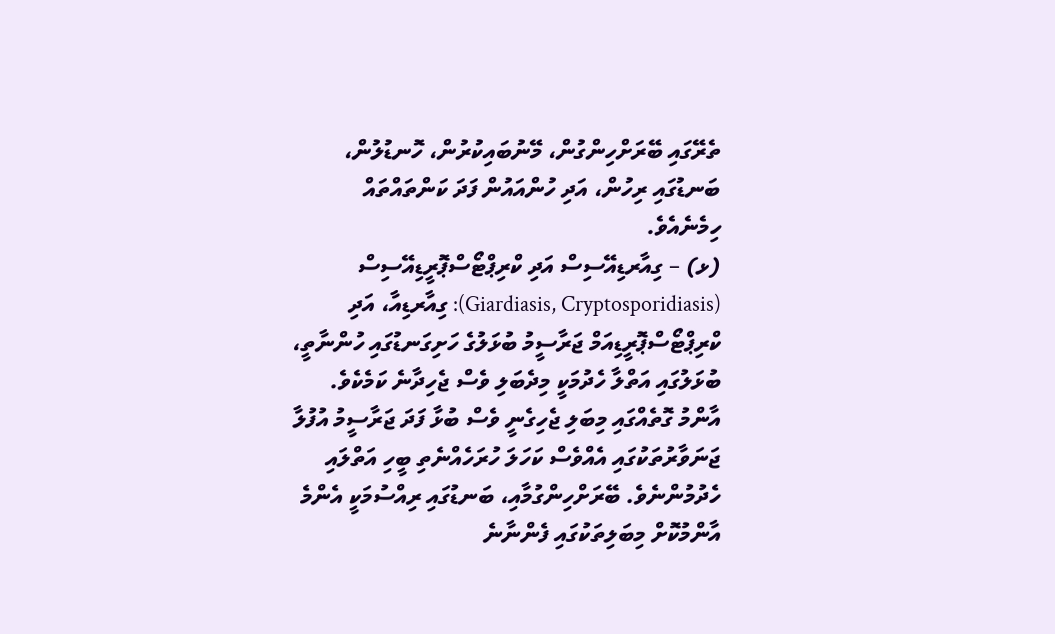ތެރޭގައި ބޭރަށްހިންގުން، މޭނުބައިކުރުން، ހޮނޑުލުން، ބަނޑުގައި ރިހުން، އަދި ހުންއައުން ފަދަ ކަންތައްތައް ހިމެނެއެވެ.
(ޅ) – ގިއާރޑިއޭސިސް އަދި ކްރިޕްޓޯސްޕޮރީޑިއޭސިސް (Giardiasis, Cryptosporidiasis): ގިއާރޑިއާ، އަދި ކްރިޕްޓޯސްޕޮރީޑިއަމް ޖަރާސީމު ބުޅަލުގެ ހަށިގަނޑުގައި ހުންނާތީ، ބުޅަލުގައި އަތްލާ ހެދުމަކީ މިދެބަލި ވެސް ޖެހިދާނެ ކަމެކެވެ. އާންމު ގޮތެއްގައި މިބަލި ޖެހިގެނީ ވެސް ބުޅާ ފަދަ ޖަރާސީމު އުފުލާ ޖަނަވާރުތަކުގައި އެއްވެސް ކަހަލަ ހުރަހެއްނެތި ބީހި އަތްލައި ހެދުމުންނެވެ. ބޭރަށްހިންގުމާއި، ބަނޑުގައި ރިއްސުމަކީ އެންމެ އާންމުކޮށް މިބަލިތަކުގައި ފެންނާނެ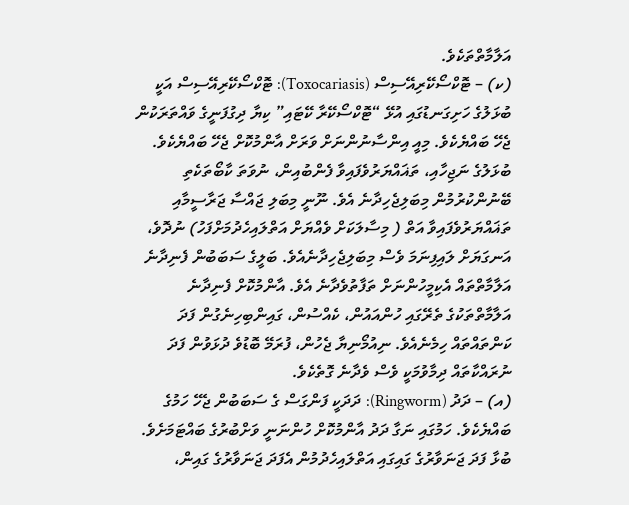އަލާމާތްތަކެވެ.
(ކ) – ޓޮކްސޯކޭރިއޭސިސް (Toxocariasis): ޓޮކްސޯކޭރިއޭސިސް އަކީ ބުޅަލުގެ ހަށިގަނޑުގައި އުޅޭ “ޓޮކްސޯކޭރާ ކޭޓައި” ކިޔާ ދިގުފަނީގެ ވައްތަރަކުން ޖެހޭ ބައްޔެކެވެ. މިއީ އިންސާނުންނަށް ވަރަށް އާންމުކޮށް ޖެހޭ ބައްޔެކެވެ. ބުޅަލުގެ ނަޖިހާއި، ތަޣައްޔަރުވެފައިވާ ފެންބުއިން، ނުވަތަ ކާބޯތަކެތި ބޭނުންކުރުމުން މިބަލިޖެހިދާނެ އެވެ. ނޫނީ މިބަލި ޖައްސާ ޖަރާސީމާއި ތަޣައްޔަރުވެފައިވާ އަތް ( މިސާލަކަށް ވެއްޔަށް އަތްލައިހެދުމަށްފަހު) ނުދޮވެ، އަނގަޔަށް ލައިފިނަމަ ވެސް މިބަލިޖެހިދާނެއެވެ. ބަލީގެ ސަބަބުން ފެނިދާނެ އަލާމާތްތައް އެކިމީހުންނަށް ތަފާތުވެދާނެ އެވެ. އާންމުކޮށް ފެނިދާނެ އަލާމާތްތަކުގެ ތެރޭގައި ހުންއައުން، ކެއްސުން، ގައިންބިހިނެގުން ފަދަ ކަންތައްތައް ހިމެނެއެވެ. ނިއުމޯނިޔާ ޖެހުން، ފުރަމޭ ބޮޑުވެ ދުޅަވުން ފަދަ ނުރައްކާތައް ދިމާވުމަކީ ވެސް ވެދާނެ ގޮތެކެވެ.
(އ) – ދަދު (Ringworm): ދަދަކީ ފަންގަސް ގެ ސަބަބުން ޖެހޭ ހަމުގެ ބައްޔެކެވެ. ހަމުގައި ނަގާ ދަދު އާންމުކޮށް ހުންނަނީ ވަށްބުރުގެ ބައްޓަމަށެވެ. ބުޅާ ފަދަ ޖަނަވާރުގެ ގައިގައި އަތްލައިހެދުމުން އެފަދަ ޖަނަވާރުގެ ގައިން،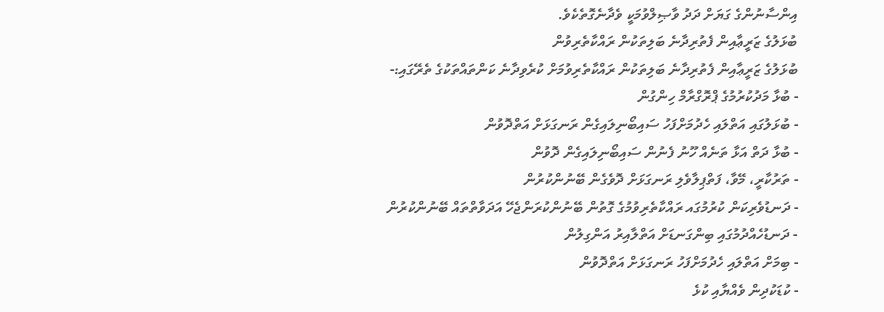އިންސާނުންގެ ގަޔަށް ދަދު ވާޞިލްވުމަކީ ވެދާނެގޮތެކެވެ.
ބުޅަލުގެ ޒަރީޢާއިން ފެތުރިދާނެ ބަލިތަކުން ރައްކާތެރިވުން
ބުޅަލުގެ ޒަރީޢާއިން ފެތުރިދާނެ ބަލިތަކުން ރައްކާތެރިވުމަށް ކުރެވިދާނެ ކަންތައްތަކުގެ ތެރޭގައި:-
- ބުޅާ މަދުކުރުމުގެ ޕްރޮގްރާމް ހިންގުން
- ބުޅަލުގައި އަތްލައި ހެދުމަށްފަހު ސައިބޯނިލައިގެން ރަނގަޅަށް އަތްދޮވުން
- ބުޅާ ދަތް އަޅާ ތަނެއް ހޫނު ފެނުން ސައިބޯނިލައިގެން ދޮވުން
- ތަރުކާރީ، މޭވާ، ފަތްޕިލާވެލި ރަނގަޅަށް ދޮވެގެން ބޭނުންކުރުން
- ދަނޑުވެރިކަން ކުރުމުގައ ރައްކާތެރިވުމުގެ ގޮތުން ބޭނުންކުރަންޖެހޭ އަދަވާތްތައް ބޭނުންކުރުން
- ދަނޑުހެއްދުމުގައި ބިންގަނޑަށް އަތްލާއިރު އަންގިލުން
- ބިމަށް އަތްލައި ހެދުމަށްފަހު ރަނގަޅަށް އަތްދޮވުން
- ކުޑަކުދިން ވެއްޔާއި ކުޅެ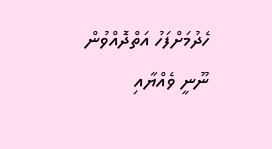ހެދުމަށްފަހު އަތްދޮއްވުން ނޫނީ ވެއްޔާއި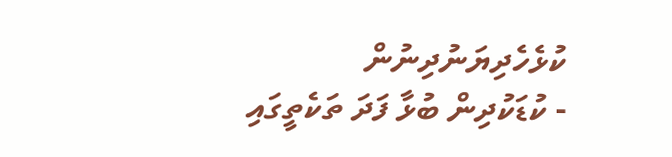ކުޅެހެދިޔަނުދިނުން
- ކުޑަކުދިން ބުޅާ ފަދަ ތަކެތީގައި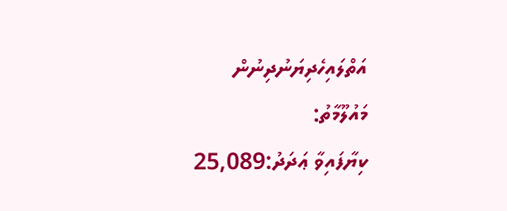އަތްލައިހެދިޔަނުދިނުން
މައުލޫމާތު:
ކިޔާފައިވާ ޢަދަދު:25,089